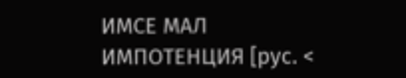ИМСЕ МАЛ
ИМПОТЕНЦИЯ [рус. <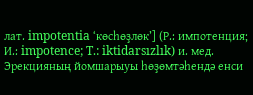лат. impotentia ‘көсһөҙлөк’] (Р.: импотенция; И.: impotence; T.: iktidarsızlık) и. мед.
Эрекцияның йомшарыуы һөҙөмтәһендә енси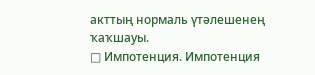акттың нормаль үтәлешенең ҡаҡшауы.
□ Импотенция. Импотенция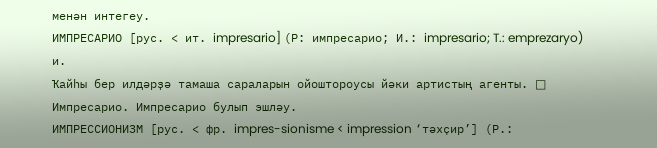менән интегеу.
ИМПРЕСАРИО [рус. < ит. impresario] (Р: импресарио; И.: impresario; T.: emprezaryo) и.
Ҡайһы бер илдәрҙә тамаша сараларын ойоштороусы йәки артистың агенты. □ Импресарио. Импресарио булып эшләу.
ИМПРЕССИОНИЗМ [рус. < фр. impres-sionisme < impression ‘тәхҫир’] (Р.: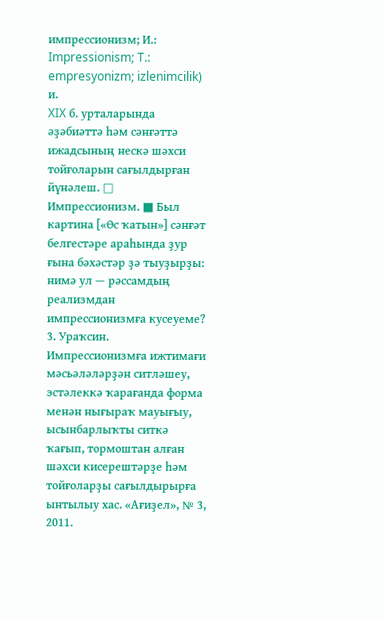импрессионизм; И.: Impressionism; T.: empresyonizm; izlenimcilik) и.
XIX б. урталарында әҙәбиәттә һәм сәнғәттә ижадсының нескә шәхси тойғоларын сағылдырған йүнәлеш. □ Импрессионизм. ■ Был картина [«Өс ҡатын»] сәнғәт белгестәре араһында ҙур ғына бәхәстәр ҙә тыуҙырҙы: нимә ул — рәссамдың реализмдан импрессионизмға кусеуеме? 3. Ураҡсин. Импрессионизмға ижтимағи мәсьәләләрҙән ситләшеу, эстәлеккә ҡарағанда форма менән нығыраҡ мауығыу, ысынбарлыҡты ситкә ҡағып, тормоштан алған шәхси кисерештәрҙе һәм тойғоларҙы сағылдырырға ынтылыу хас. «Ағиҙел», № 3, 2011.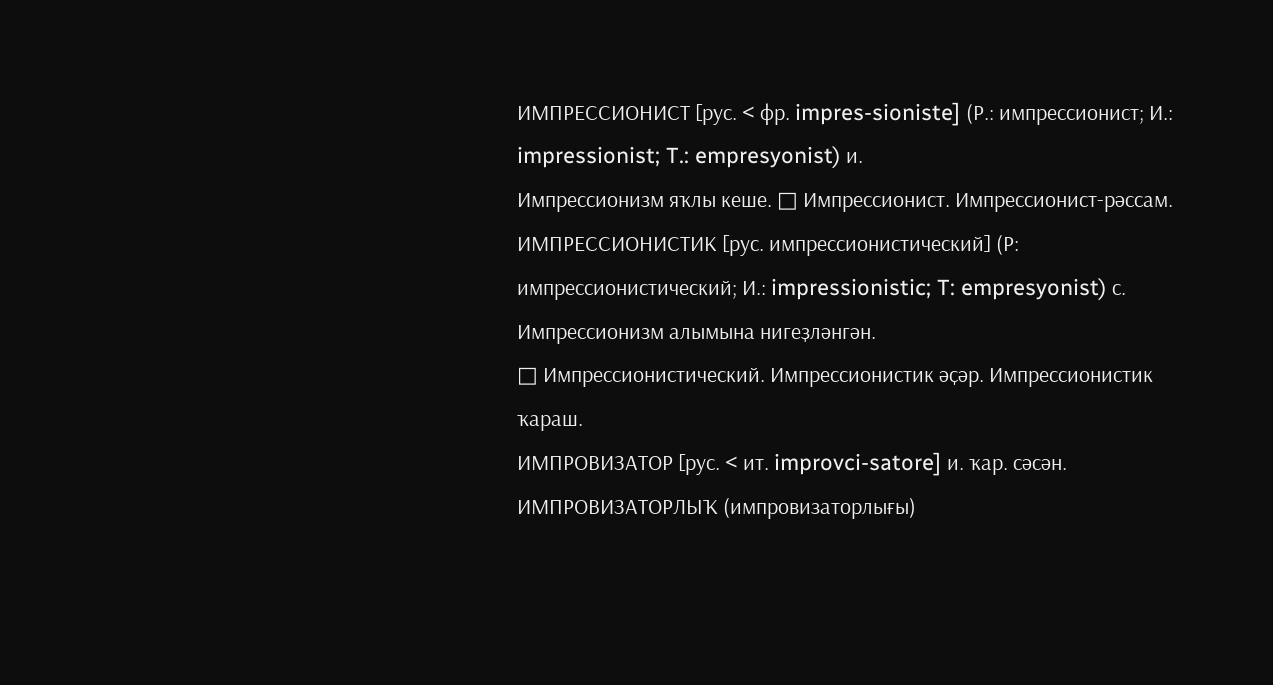ИМПРЕССИОНИСТ [рус. < фр. impres-sioniste] (Р.: импрессионист; И.: impressionist; T.: empresyonist) и.
Импрессионизм яҡлы кеше. □ Импрессионист. Импрессионист-рәссам.
ИМПРЕССИОНИСТИК [рус. импрессионистический] (Р: импрессионистический; И.: impressionistic; T: empresyonist) с.
Импрессионизм алымына нигеҙләнгән.
□ Импрессионистический. Импрессионистик әҫәр. Импрессионистик ҡараш.
ИМПРОВИЗАТОР [рус. < ит. improvci-satore] и. ҡар. сәсән.
ИМПРОВИЗАТОРЛЫҠ (импровизаторлығы)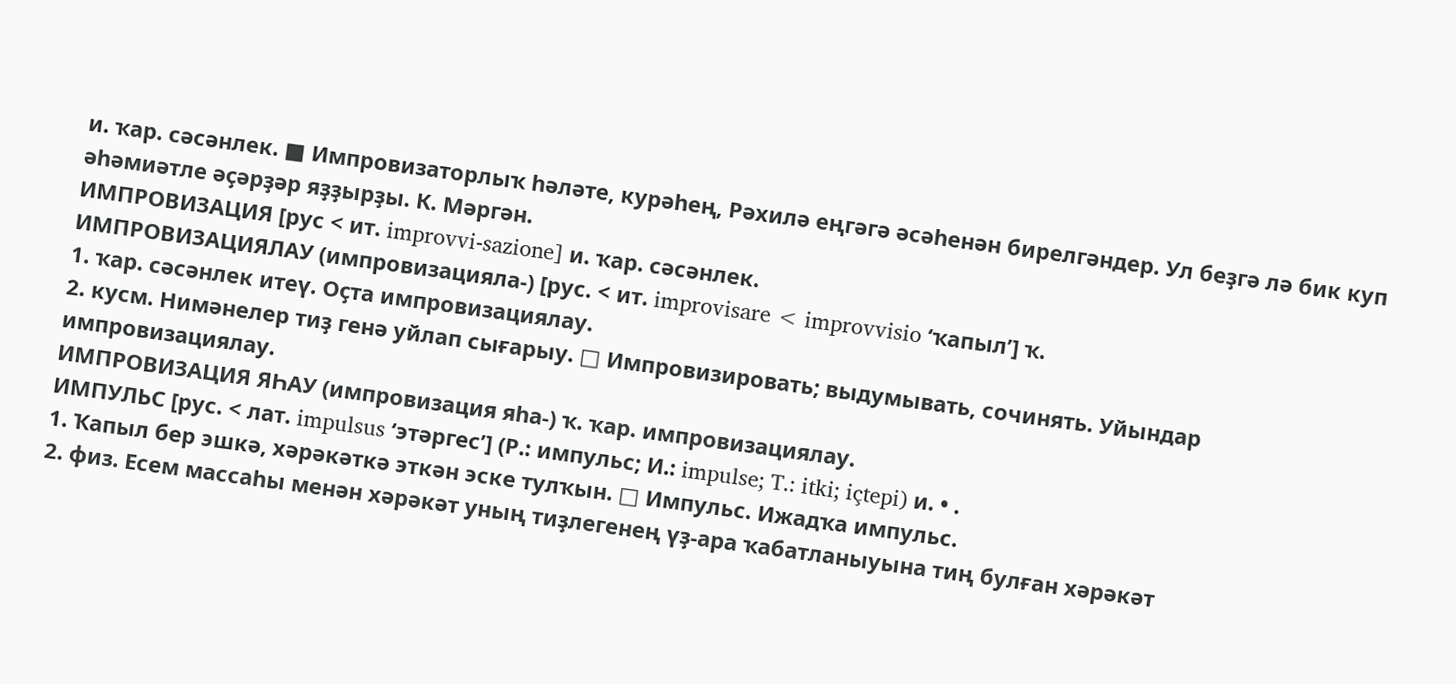и. ҡар. сәсәнлек. ■ Импровизаторлыҡ һәләте, курәһең, Рәхилә еңгәгә әсәһенән бирелгәндер. Ул беҙгә лә бик куп әһәмиәтле әҫәрҙәр яҙҙырҙы. К. Мәргән.
ИМПРОВИЗАЦИЯ [рус < ит. improvvi-sazione] и. ҡар. сәсәнлек.
ИМПРОВИЗАЦИЯЛАУ (импровизацияла-) [рус. < ит. improvisare < improvvisio ‘ҡапыл’] ҡ.
1. ҡар. сәсәнлек итеү. Оҫта импровизациялау.
2. кусм. Нимәнелер тиҙ генә уйлап сығарыу. □ Импровизировать; выдумывать, сочинять. Уйындар импровизациялау.
ИМПРОВИЗАЦИЯ ЯҺАУ (импровизация яһа-) ҡ. ҡар. импровизациялау.
ИМПУЛЬС [рус. < лат. impulsus ‘этәргес’] (Р.: импульс; И.: impulse; T.: itki; içtepi) и. • .
1. Ҡапыл бер эшкә, хәрәкәткә эткән эске тулҡын. □ Импульс. Ижадҡа импульс.
2. физ. Есем массаһы менән хәрәкәт уның тиҙлегенең үҙ-ара ҡабатланыуына тиң булған хәрәкәт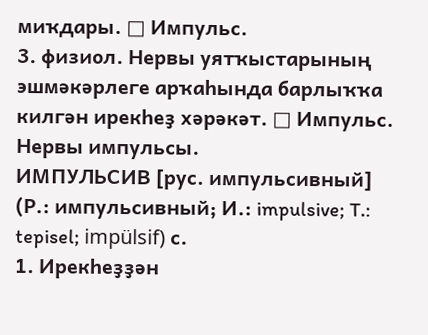миҡдары. □ Импульс.
3. физиол. Нервы уятҡыстарының эшмәкәрлеге арҡаһында барлыҡҡа килгән ирекһеҙ хәрәкәт. □ Импульс. Нервы импульсы.
ИМПУЛЬСИВ [рус. импульсивный] (Р.: импульсивный; И.: impulsive; T.: tepisel; impülsif) с.
1. Ирекһеҙҙән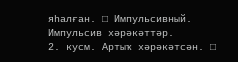яһалған. □ Импульсивный. Импульсив хәрәкәттәр.
2. кусм. Артыҡ хәрәкәтсән. □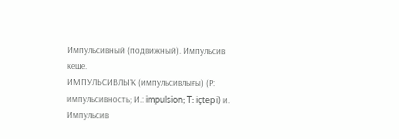Импульсивный (подвижный). Импульсив кеше.
ИМПУЛЬСИВЛЫҠ (импульсивлығы) (Р: импульсивность; И.: impulsion; T: içtepi) и.
Импульсив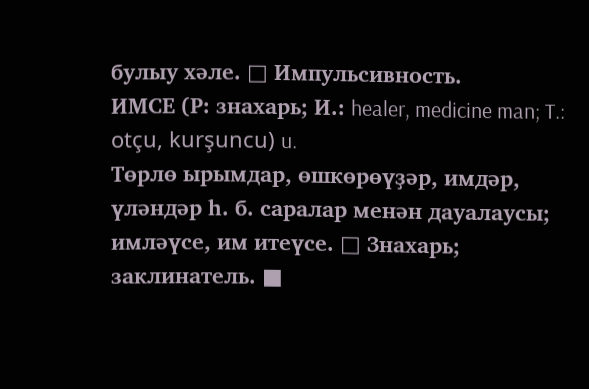булыу хәле. □ Импульсивность.
ИМСЕ (Р: знахарь; И.: healer, medicine man; T.: otçu, kurşuncu) u.
Төрлө ырымдар, өшкөрөүҙәр, имдәр, үләндәр һ. б. саралар менән дауалаусы; имләүсе, им итеүсе. □ Знахарь; заклинатель. ■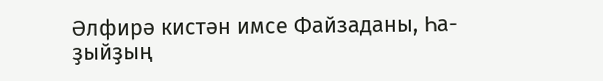Әлфирә кистән имсе Файзаданы, Һа-ҙыйҙың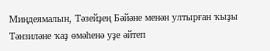Миңдеямалын, Тәзейҙең Бәйәне менән ултырған ҡыҙы Тәнзиләне ҡаҙ өмәһенә уҙе әйтеп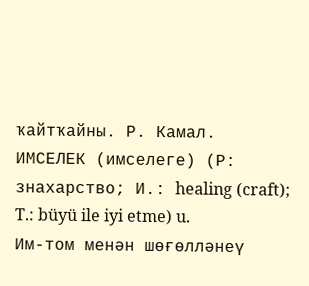ҡайтҡайны. Р. Камал.
ИМСЕЛЕК (имселеге) (Р: знахарство; И.: healing (craft); T.: büyü ile iyi etme) u.
Им-том менән шөғөлләнеү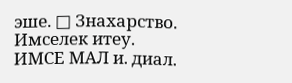эше. □ Знахарство. Имселек итеу.
ИМСЕ МАЛ и. диал.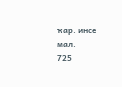ҡар. инсе мал.
725